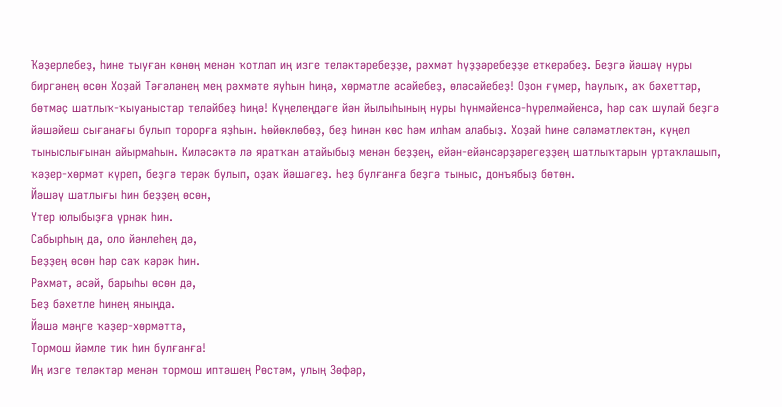Ҡәҙерлебеҙ, һине тыуған көнөң менән ҡотлап иң изге теләктәребеҙҙе, рәхмәт һүҙҙәребеҙҙе еткерәбеҙ. Беҙгә йәшәү нуры биргәнең өсөн Хоҙай Тәғәләнең мең рәхмәте яуһын һиңә, хөрмәтле әсәйебеҙ, өләсәйебеҙ! Оҙон ғүмер, һаулыҡ, аҡ бәхеттәр, бөтмәҫ шатлыҡ-ҡыуаныстар теләйбеҙ һиңә! Күңелеңдәге йән йылыһының нуры һүнмәйенсә-һүрелмәйенсә, һәр саҡ шулай беҙгә йәшәйеш сығанағы булып торорға яҙһын. Һөйөклөбөҙ, беҙ һинән көс һәм илһам алабыҙ. Хоҙай һине сәләмәтлектән, күңел тыныслығынан айырмаһын. Киләсәктә лә яратҡан атайыбыҙ менән беҙҙең, ейән-ейәнсәрҙәрегеҙҙең шатлыҡтарын уртаҡлашып, ҡәҙер-хөрмәт күреп, беҙгә терәк булып, оҙаҡ йәшәгеҙ. Һеҙ булғанға беҙгә тыныс, донъябыҙ бөтөн.
Йәшәү шатлығы һин беҙҙең өсөн,
Үтер юлыбыҙға үрнәк һин.
Сабырһың да, оло йәнлеһең дә,
Беҙҙең өсөн һәр саҡ кәрәк һин.
Рәхмәт, әсәй, барыһы өсөн дә,
Беҙ бәхетле һинең яныңда.
Йәшә мәңге ҡәҙер-хөрмәттә,
Тормош йәмле тик һин булғанға!
Иң изге теләктәр менән тормош иптәшең Рөстәм, улың Зөфәр,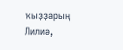ҡыҙҙарың Лилиә,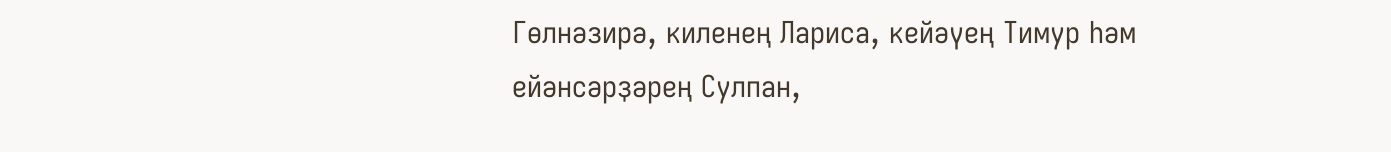Гөлнәзирә, киленең Лариса, кейәүең Тимур һәм ейәнсәрҙәрең Сулпан,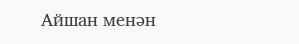Айшан менән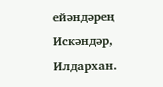ейәндәрең Искәндәр, Илдархан.